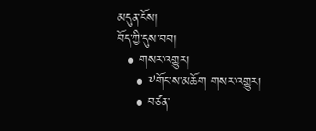མདུན་ངོས།
བོད་ཀྱི་དུས་བབ།
  • གསར་འགྱུར།
    • ༸གོང་ས་མཆོག གསར་འགྱུར།
    • བཙན་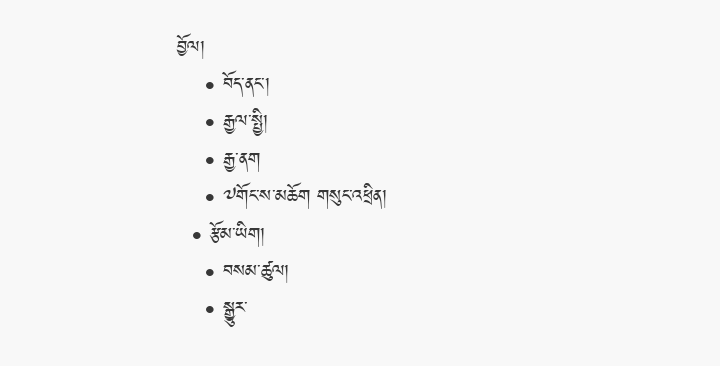བྱོལ།
    • བོད་ནང་།
    • རྒྱལ་སྤྱི།
    • རྒྱ་ནག
    • ༧གོང་ས་མཆོག གསུང་འཕྲིན།
  • རྩོམ་ཡིག།
    • བསམ་ཚུལ།
    • སྒྱུར་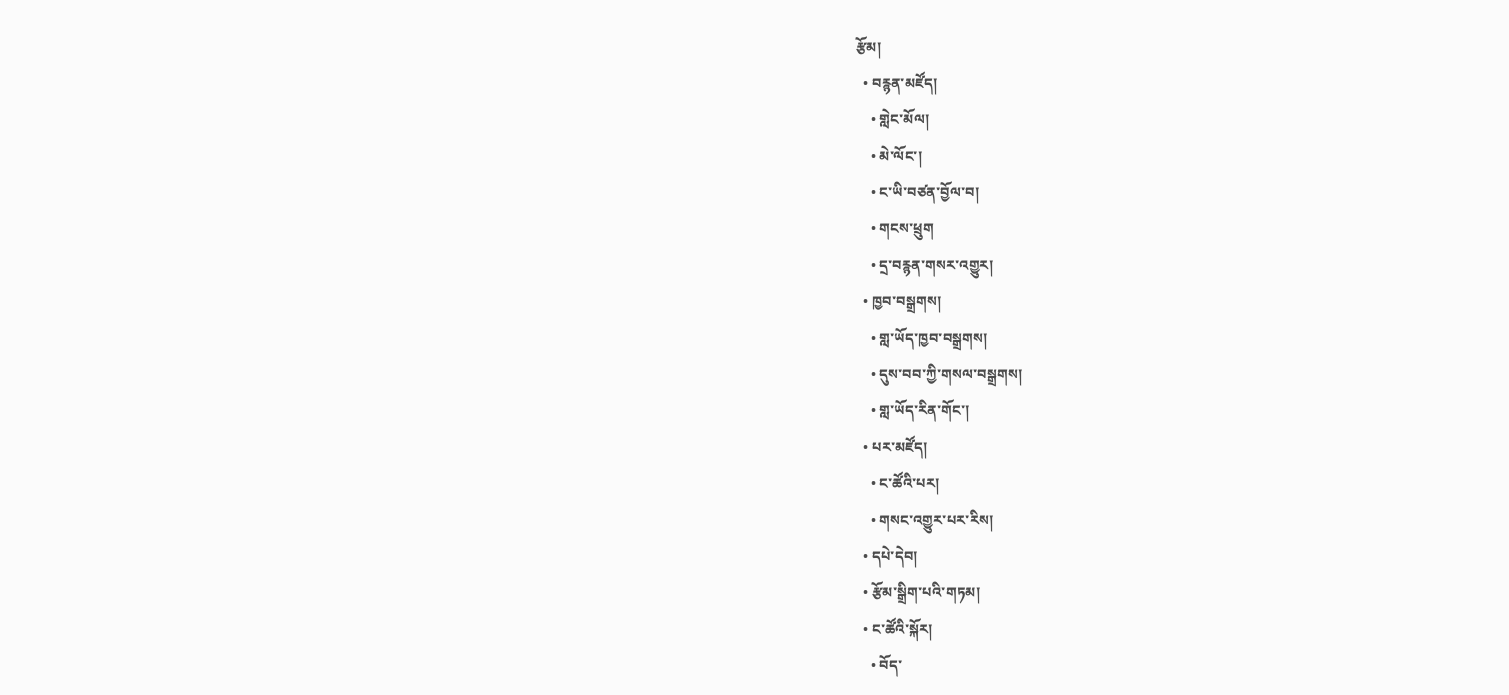རྩོམ།
  • བརྙན་མཛོད།
    • གླེང་མོལ།
    • མེ་ལོང་།
    • ང་ཡི་བཙན་བྱོལ་བ།
    • གངས་ཕྲུག
    • དྲ་བརྙན་གསར་འགྱུར།
  • ཁྱབ་བསྒྲགས།
    • གླ་ཡོད་ཁྱབ་བསྒྲགས།
    • དུས་བབ་ཀྱི་གསལ་བསྒྲགས།
    • གླ་ཡོད་རིན་གོང་།
  • པར་མཛོད།
    • ང་ཚོའི་པར།
    • གསང་འགྱུར་པར་རིས།
  • དཔེ་དེབ།
  • རྩོམ་སྒྲིག་པའི་གཏམ།
  • ང་ཚོའི་སྐོར།
    • བོད་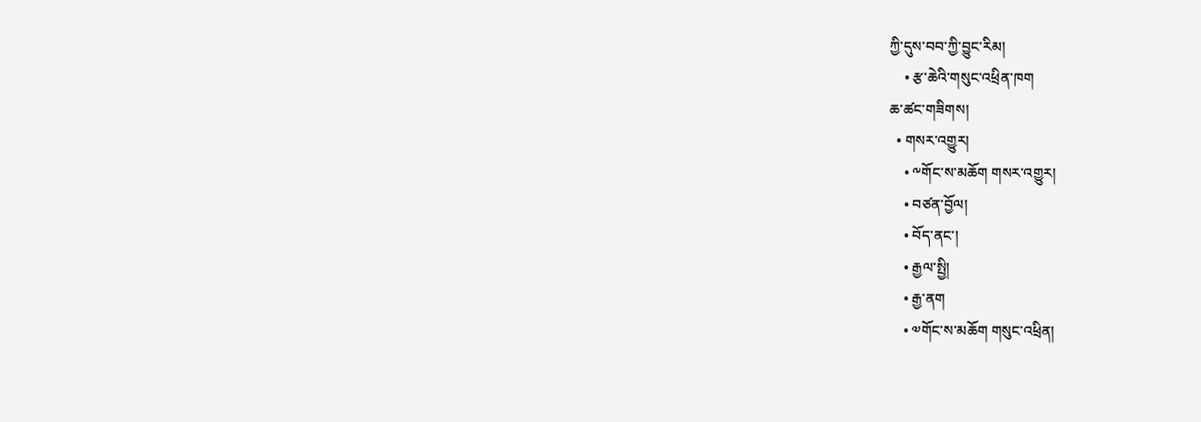ཀྱི་དུས་བབ་ཀྱི་བྱུང་རིམ།
    • རྩ་ཆེའི་གསུང་འཕྲིན་ཁག
ཆ་ཚང་གཟིགས།
  • གསར་འགྱུར།
    • ༸གོང་ས་མཆོག གསར་འགྱུར།
    • བཙན་བྱོལ།
    • བོད་ནང་།
    • རྒྱལ་སྤྱི།
    • རྒྱ་ནག
    • ༧གོང་ས་མཆོག གསུང་འཕྲིན།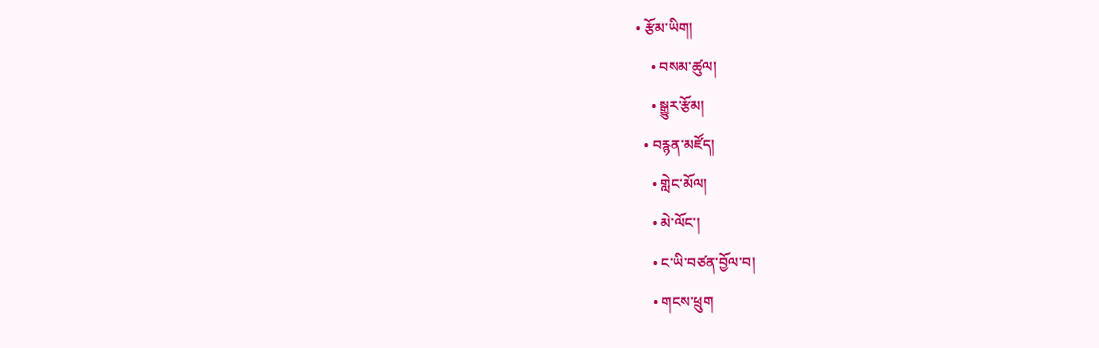• རྩོམ་ཡིག།
    • བསམ་ཚུལ།
    • སྒྱུར་རྩོམ།
  • བརྙན་མཛོད།
    • གླེང་མོལ།
    • མེ་ལོང་།
    • ང་ཡི་བཙན་བྱོལ་བ།
    • གངས་ཕྲུག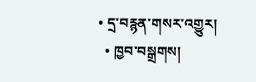• དྲ་བརྙན་གསར་འགྱུར།
  • ཁྱབ་བསྒྲགས།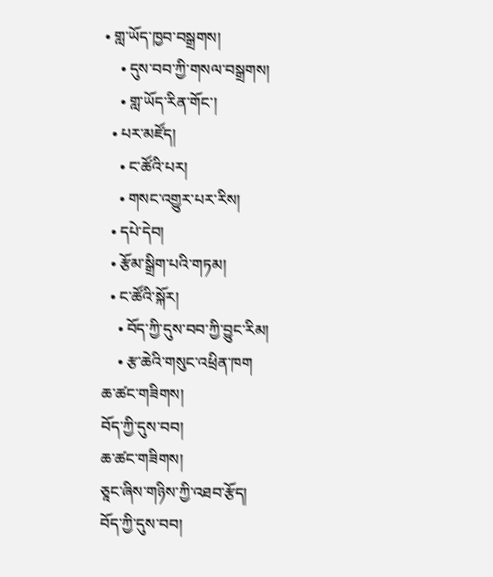• གླ་ཡོད་ཁྱབ་བསྒྲགས།
    • དུས་བབ་ཀྱི་གསལ་བསྒྲགས།
    • གླ་ཡོད་རིན་གོང་།
  • པར་མཛོད།
    • ང་ཚོའི་པར།
    • གསང་འགྱུར་པར་རིས།
  • དཔེ་དེབ།
  • རྩོམ་སྒྲིག་པའི་གཏམ།
  • ང་ཚོའི་སྐོར།
    • བོད་ཀྱི་དུས་བབ་ཀྱི་བྱུང་རིམ།
    • རྩ་ཆེའི་གསུང་འཕྲིན་ཁག
ཆ་ཚང་གཟིགས།
བོད་ཀྱི་དུས་བབ།
ཆ་ཚང་གཟིགས།
ཅཱང་ཞིས་གཉིས་ཀྱི་འཐབ་རྩོད།
བོད་ཀྱི་དུས་བབ།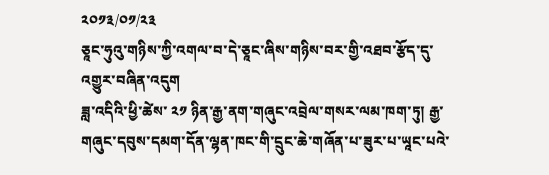༢༠༡༣/༠༡/༢༣
ཅཱང་ཧུའུ་གཉིས་ཀྱི་འགལ་བ་དེ་ཅཱང་ཞིས་གཉིས་བར་གྱི་འཐབ་རྩོད་དུ་འགྱུར་བཞིན་འདུག
ཟླ་འདིའི་ཕྱི་ཚེས་ ༢༡ ཉིན་རྒྱ་ནག་གཞུང་འབྲེལ་གསར་ལམ་ཁག་ཏུ། རྒྱ་གཞུང་དབུས་དམག་དོན་ལྷན་ཁང་གི་དྲུང་ཆེ་གཞོན་པ་ཟུར་པ་ཡཱང་པའེ་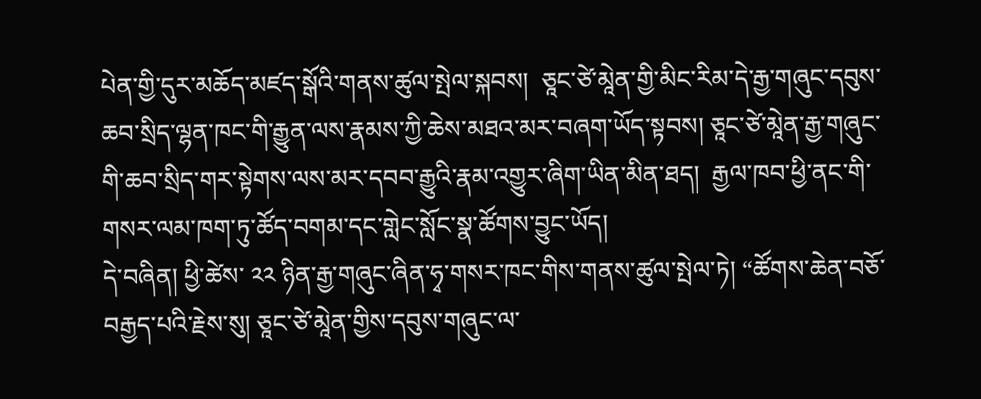པེན་གྱི་དུར་མཆོད་མཛད་སྒོའི་གནས་ཚུལ་སྤེལ་སྐབས།  ཅཱང་ཙེ་མཱེན་གྱི་མིང་རིམ་དེ་རྒྱ་གཞུང་དབུས་ཆབ་སྲིད་ལྷན་ཁང་གི་རྒྱུན་ལས་རྣམས་ཀྱི་ཆེས་མཐའ་མར་བཞག་ཡོད་སྟབས། ཅཱང་ཙེ་མཱེན་རྒྱ་གཞུང་གི་ཆབ་སྲིད་གར་སྟེགས་ལས་མར་དབབ་རྒྱུའི་རྣམ་འགྱུར་ཞིག་ཡིན་མིན་ཐད།  རྒྱལ་ཁབ་ཕྱི་ནང་གི་གསར་ལམ་ཁག་ཏུ་ཚོད་བགམ་དང་གླེང་སློང་སྣ་ཚོགས་བྱུང་ཡོད།
དེ་བཞིན། ཕྱི་ཚེས་ ༢༢ ཉིན་རྒྱ་གཞུང་ཞིན་ཧྭ་གསར་ཁང་གིས་གནས་ཚུལ་སྤེལ་ཏེ། “ཚོགས་ཆེན་བཅོ་བརྒྱད་པའི་རྗེས་སུ། ཅཱང་ཙེ་མཱེན་གྱིས་དབུས་གཞུང་ལ་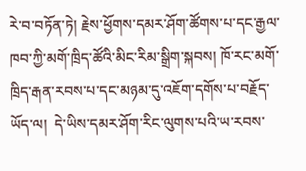རེ་བ་བཏོན་ཏེ། རྗེས་ཕྱོགས་དམར་ཤོག་ཚོགས་པ་དང་རྒྱལ་ཁབ་ཀྱི་མགོ་ཁྲིད་ཚོའི་མིང་རིམ་སྒྲིག་སྐབས། ཁོ་རང་མགོ་ཁྲིད་རྒན་རབས་པ་དང་མཉམ་དུ་འཇོག་དགོས་པ་བརྗོད་ཡོད་ལ།  དེ་ཡིས་དམར་ཤོག་རིང་ལུགས་པའི་ཡ་རབས་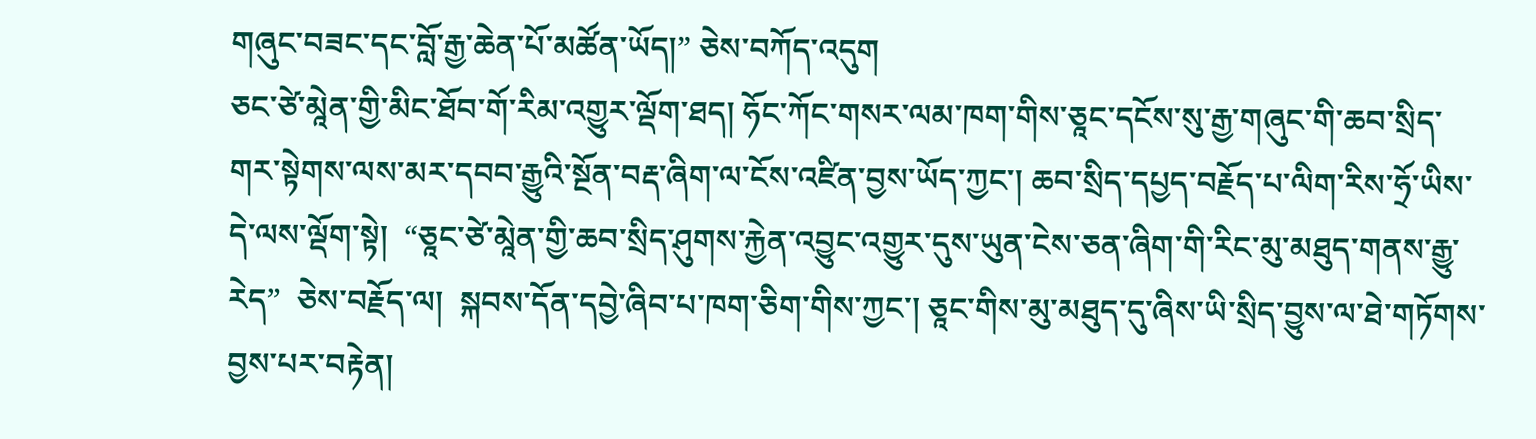གཞུང་བཟང་དང་བློ་རྒྱ་ཆེན་པོ་མཚོན་ཡོད།” ཅེས་བཀོད་འདུག
ཅང་ཙེ་མཱེན་གྱི་མིང་ཐོབ་གོ་རིམ་འགྱུར་ལྡོག་ཐད། ཧོང་ཀོང་གསར་ལམ་ཁག་གིས་ཅཱང་དངོས་སུ་རྒྱ་གཞུང་གི་ཆབ་སྲིད་གར་སྟེགས་ལས་མར་དབབ་རྒྱུའི་སྔོན་བརྡ་ཞིག་ལ་ངོས་འཛིན་བྱས་ཡོད་ཀྱང་། ཆབ་སྲིད་དཔྱད་བརྗོད་པ་ལིག་རིས་ཧྲོ་ཡིས་དེ་ལས་ལྡོག་སྟེ།  “ཅཱང་ཙེ་མཱེན་གྱི་ཆབ་སྲིད་ཤུགས་རྐྱེན་འབྱུང་འགྱུར་དུས་ཡུན་ངེས་ཅན་ཞིག་གི་རིང་མུ་མཐུད་གནས་རྒྱུ་རེད”  ཅེས་བརྗོད་ལ།  སྐབས་དོན་དབྱེ་ཞིབ་པ་ཁག་ཅིག་གིས་ཀྱང་། ཅཱང་གིས་མུ་མཐུད་དུ་ཞིས་ཡི་སྲིད་བྱུས་ལ་ཐེ་གཏོགས་བྱས་པར་བརྟེན།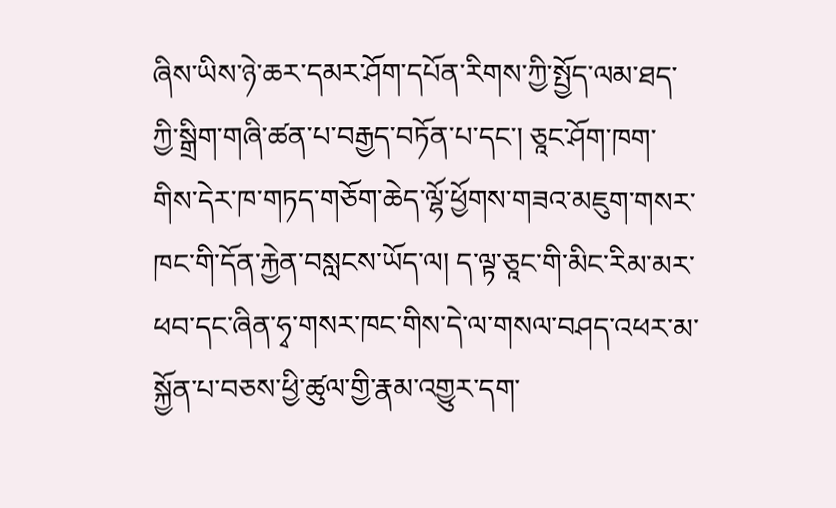ཞིས་ཡིས་ཉེ་ཆར་དམར་ཤོག་དཔོན་རིགས་ཀྱི་སྤྱོད་ལམ་ཐད་ཀྱི་སྒྲིག་གཞི་ཚན་པ་བརྒྱད་བཏོན་པ་དང་། ཅཱང་ཤོག་ཁག་གིས་དེར་ཁ་གཏད་གཅོག་ཆེད་ལྷོ་ཕྱོགས་གཟའ་མཇུག་གསར་ཁང་གི་དོན་རྐྱེན་བསླངས་ཡོད་ལ། ད་ལྟ་ཅཱང་གི་མིང་རིམ་མར་ཕབ་དང་ཞིན་ཧྭ་གསར་ཁང་གིས་དེ་ལ་གསལ་བཤད་འཕར་མ་སྐྱོན་པ་བཅས་ཕྱི་ཚུལ་གྱི་རྣམ་འགྱུར་དག་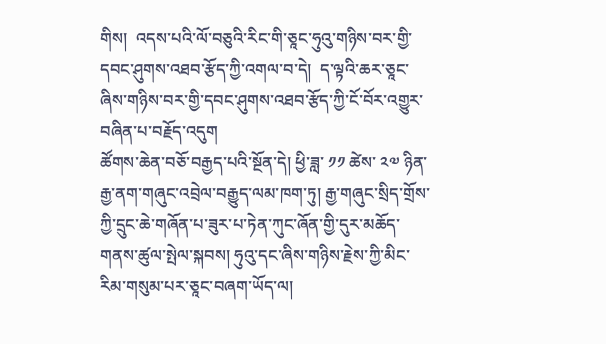གིས།  འདས་པའི་ལོ་བཅུའི་རིང་གི་ཅཱང་ཧུའུ་གཉིས་བར་གྱི་དབང་ཤུགས་འཐབ་རྩོད་ཀྱི་འགལ་བ་དེ།  ད་ལྟའི་ཆར་ཅཱང་ཞིས་གཉིས་བར་གྱི་དབང་ཤུགས་འཐབ་རྩོད་ཀྱི་ངོ་བོར་འགྱུར་བཞིན་པ་བརྗོད་འདུག
ཚོགས་ཆེན་བཅོ་བརྒྱད་པའི་སྔོན་དེ། ཕྱི་ཟླ་ ༡༡ ཚེས་ ༢༧ ཉིན་རྒྱ་ནག་གཞུང་འབྲེལ་བརྒྱུད་ལམ་ཁག་ཏུ། རྒྱ་གཞུང་སྲིད་གྲོས་ཀྱི་དྲུང་ཆེ་གཞོན་པ་ཟུར་པ་ཏེན་ཀུང་ཞོན་གྱི་དུར་མཆོད་གནས་ཚུལ་སྤེལ་སྐབས། ཧུའུ་དང་ཞིས་གཉིས་རྗེས་ཀྱི་མིང་རིམ་གསུམ་པར་ཅཱང་བཞག་ཡོད་ལ།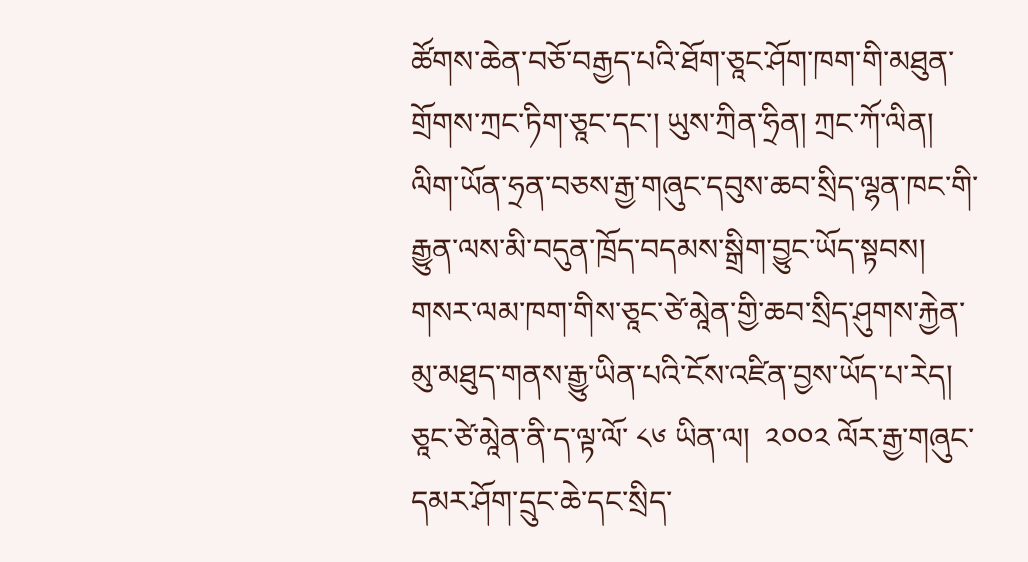ཚོགས་ཆེན་བཅོ་བརྒྱད་པའི་ཐོག་ཅཱང་ཤོག་ཁག་གི་མཐུན་གྲོགས་ཀྲང་ཏིག་ཅཱང་དང་། ཡུས་ཀྲིན་ཧྲིན། ཀྲང་ཀོ་ལིན། ལིག་ཡོན་ཧྲན་བཅས་རྒྱ་གཞུང་དབུས་ཆབ་སྲིད་ལྷན་ཁང་གི་རྒྱུན་ལས་མི་བདུན་ཁྲོད་བདམས་སྒྲིག་བྱུང་ཡོད་སྟབས། གསར་ལམ་ཁག་གིས་ཅཱང་ཙེ་མཱེན་གྱི་ཆབ་སྲིད་ཤུགས་རྐྱེན་མུ་མཐུད་གནས་རྒྱུ་ཡིན་པའི་ངོས་འཛིན་བྱས་ཡོད་པ་རེད།
ཅཱང་ཙེ་མཱེན་ནི་ད་ལྟ་ལོ་ ༨༦ ཡིན་ལ།  ༢༠༠༢ ལོར་རྒྱ་གཞུང་དམར་ཤོག་དྲུང་ཆེ་དང་སྲིད་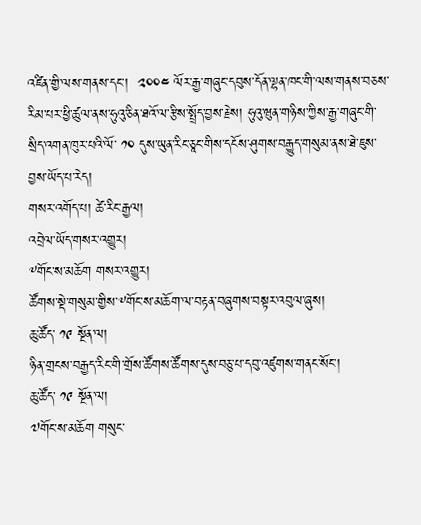འཛིན་གྱི་ལས་གནས་དང་།  ༢༠༠༤ ལོར་རྒྱ་གཞུང་དབུས་དོན་ལྷན་ཁང་གི་ལས་གནས་བཅས་རིམ་པར་ཕྱི་ཚུལ་ནས་ཧུའུ་ཅིན་ཐའོ་ལ་རྩིས་སྤྲོད་བྱས་རྗེས། ཧུའུ་ཝུན་གཉིས་ཀྱིས་རྒྱ་གཞུང་གི་སྲིད་འགན་ཁུར་པའི་ལོ་ ༡༠ དུས་ཡུན་རིང་ཅཱང་གིས་དངོས་ཤུགས་བརྒྱུད་གསུམ་ནས་ཐེ་ཇུས་བྱས་ཡོད་པ་རེད།
གསར་འགོད་པ། ཚེ་རིང་རྒྱལ།
འབྲེལ་ཡོད་གསར་འགྱུར།
༸གོང་ས་མཆོག གསར་འགྱུར།
ཚོགས་སྡེ་གསུམ་གྱིས་༸གོང་ས་མཆོག་ལ་བརྟན་བཞུགས་བསྟར་འབུལ་ཞུས།
ཆུ་ཚོད་ ༡༩ སྔོན་ལ།
ཉིན་གྲངས་བརྒྱད་རིང་གི་གྲོས་ཚོགས་ཚོགས་དུས་བཅུ་པ་དབུ་འཛུགས་གནང་སོང་།
ཆུ་ཚོད་ ༡༩ སྔོན་ལ།
༧གོང་ས་མཆོག གསུང་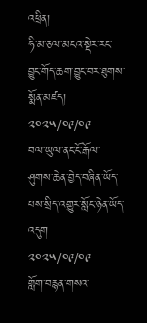འཕྲིན།
ཧི་མ་ཅལ་མངའ་སྡེར་རང་བྱུང་གོད་ཆག་བྱུང་བར་ཐུགས་སྨོན་མཛད།
༢༠༢༥/༠༩/༠༩
བལ་ཡུལ་ནང་ངོ་རྒོལ་ཤུགས་ཆེན་བྱེད་བཞིན་ཡོད་པས་སྲིད་འགྱུར་སློང་ཉེན་ཡོད་འདུག
༢༠༢༥/༠༩/༠༩
གློག་བརྙན་གསའ་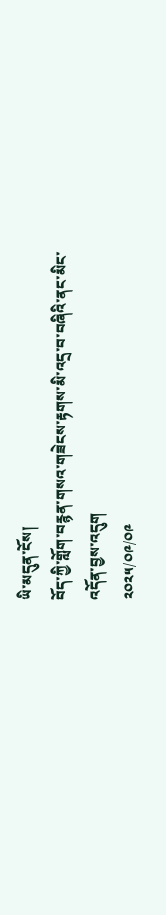ཡི་མདུན་ངོས།
བོད་ཀྱི་གློག་བརྙན་གསའ་གཟེངས་རྟགས་མི་འདྲ་བ་བཞིའི་ནང་མིང་འདོན་བྱས་འདུག
༢༠༢༥/༠༩/༠༩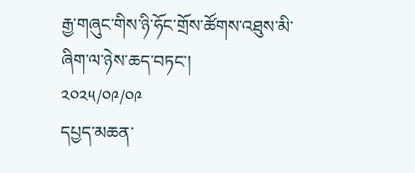རྒྱ་གཞུང་གིས་ཉི་ཧོང་གྲོས་ཚོགས་འཐུས་མི་ཞིག་ལ་ཉེས་ཆད་བཏང་།
༢༠༢༥/༠༩/༠༩
དཔྱད་མཆན་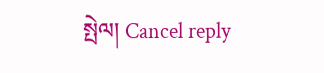སྤེལ། Cancel reply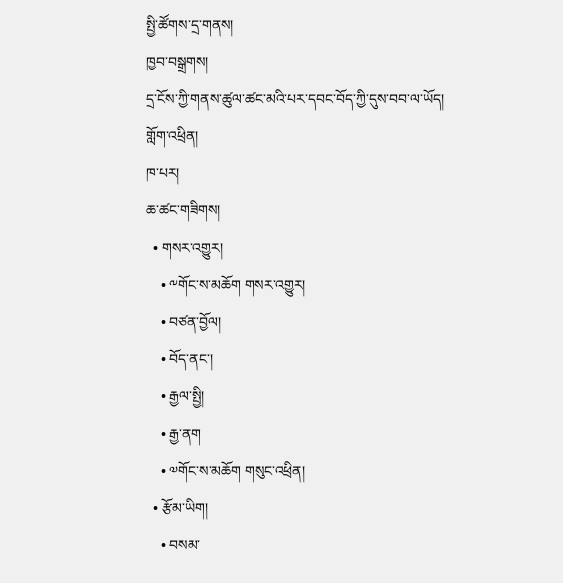སྤྱི་ཚོགས་དྲ་གནས།
ཁྱབ་བསྒྲགས།
དྲ་ངོས་ཀྱི་གནས་ཚུལ་ཚང་མའི་པར་དབང་བོད་ཀྱི་དུས་བབ་ལ་ཡོད།
གློག་འཕྲིན།
ཁ་པར།
ཆ་ཚང་གཟིགས།
  • གསར་འགྱུར།
    • ༸གོང་ས་མཆོག གསར་འགྱུར།
    • བཙན་བྱོལ།
    • བོད་ནང་།
    • རྒྱལ་སྤྱི།
    • རྒྱ་ནག
    • ༧གོང་ས་མཆོག གསུང་འཕྲིན།
  • རྩོམ་ཡིག།
    • བསམ་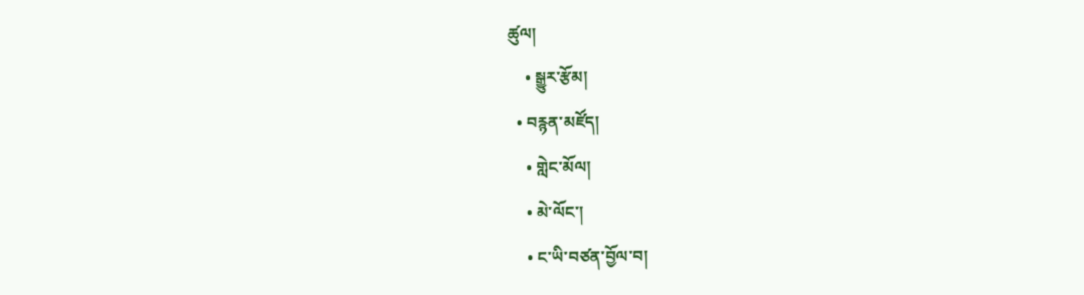ཚུལ།
    • སྒྱུར་རྩོམ།
  • བརྙན་མཛོད།
    • གླེང་མོལ།
    • མེ་ལོང་།
    • ང་ཡི་བཙན་བྱོལ་བ།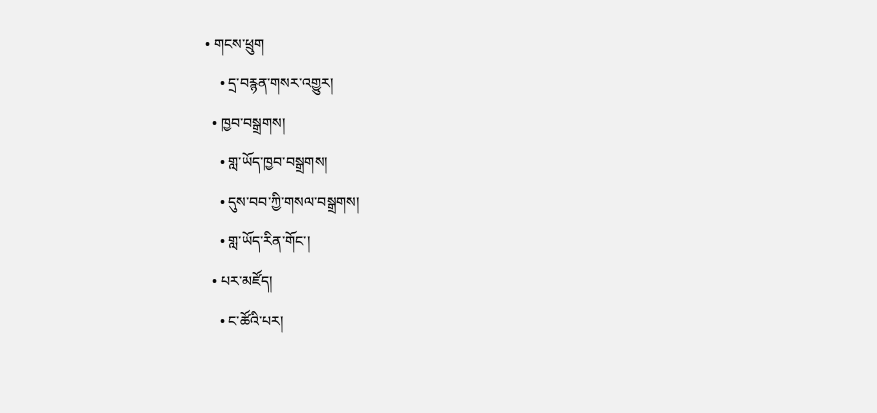• གངས་ཕྲུག
    • དྲ་བརྙན་གསར་འགྱུར།
  • ཁྱབ་བསྒྲགས།
    • གླ་ཡོད་ཁྱབ་བསྒྲགས།
    • དུས་བབ་ཀྱི་གསལ་བསྒྲགས།
    • གླ་ཡོད་རིན་གོང་།
  • པར་མཛོད།
    • ང་ཚོའི་པར།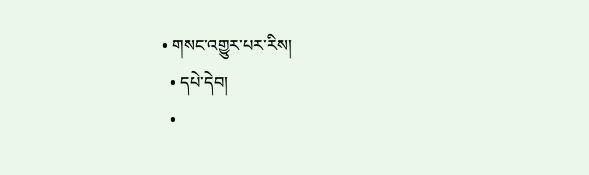• གསང་འགྱུར་པར་རིས།
  • དཔེ་དེབ།
  •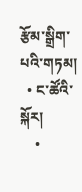རྩོམ་སྒྲིག་པའི་གཏམ།
  • ང་ཚོའི་སྐོར།
    •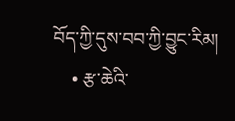བོད་ཀྱི་དུས་བབ་ཀྱི་བྱུང་རིམ།
    • རྩ་ཆེའི་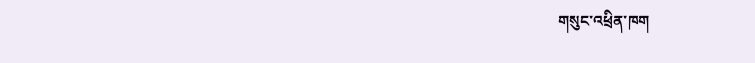གསུང་འཕྲིན་ཁག